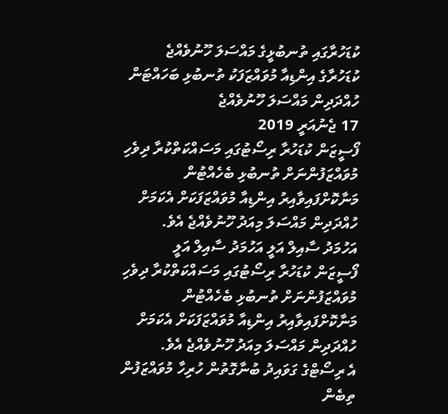ކުޑަހުރާގައި ތުނބުޅީގެ މައްސަލަ ހޫނުވެއްޖެ
ކުޑަހުރާގެ އިންޑިއާ މުވައްޒަފަކު ތުނބުޅި ބަހައްޓަން ހުއްދަދިން މައްސަލަ ހޫނުވެއްޖެ
17 ޖެނުއަރީ 2019
ފޯސީޒަން ކުޑަހުރާ ރިސޯޓުގައި މަސައްކަތްކުރާ ދިވެހި މުވައްޒަފުންނަށް ތުނބުޅި ބެހެއްޓުން މަނާކޮށްފައިވާއިރު އިންޑިއާ މުވައްޒަފަކަށް އެކަމަށް ހުއްދަދިން މައްސަލަ މިއަދު ހޫނުވެއްޖެ އެވެ.
އަހުމަދު ސާއިލް އަލީ އަހުމަދު ސާއިލް އަލީ
ފޯސީޒަން ކުޑަހުރާ ރިސޯޓުގައި މަސައްކަތްކުރާ ދިވެހި މުވައްޒަފުންނަށް ތުނބުޅި ބެހެއްޓުން މަނާކޮށްފައިވާއިރު އިންޑިއާ މުވައްޒަފަކަށް އެކަމަށް ހުއްދަދިން މައްސަލަ މިއަދު ހޫނުވެއްޖެ އެވެ.
އެ ރިސޯޓްގެ ގަވައިދު ބުނާގޮތުން ހުރިހާ މުވައްޒަފުން ތިބެން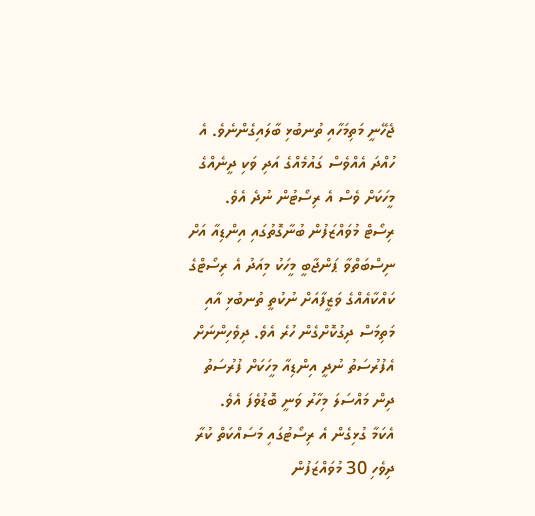ޖެހޭނީ މަތިމަހާއި ތުނބުޅި ބާލައިގެންނެވެ. އެ ހުއްދަ އެއްވެސް ގައުމެއްގެ އަދި ވަކި ދީނެއްގެ މީހަކަށް ވެސް އެ ރިސޯޓުން ނުދެ އެވެ.
ރިސޯޓް މުވައްޒަފުން ބުނާގޮތުގައި އިންޑިއާ އަށް ނިސްބަތްވާ ޕަންޖާބީ މީހަކު މިއަދު އެ ރިސޯޓްގެ ކައްކާއެއްގެ ވަޒީފާއަށް ނުކުތީ ތުނބުޅި އާއި މަތިމަސް ދިގުކޮށްގެން ހުރެ އެވެ. ދިވެހިންނަށް އެފުރުސަތު ނުދީ އިންޑިއާ މީހަކަށް ފުރުސަތު ދިން މައްސަލަ މިހާރު ވަނީ ބޮޑުވެފަ އެވެ.
އެކަމާ ގުޅިގެން އެ ރިސޯޓުގައި މަސައްކަތް ކުރާ ދިވެހި 30 މުވައްޒަފުން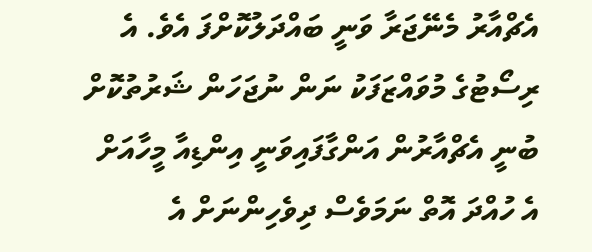އެޗްއާރު މެނޭޖަރާ ވަނީ ބައްދަލުކޮށްފަ އެވެ. އެ ރިސޯޓުގެ މުވައްޒަފަކު ނަން ނުޖަހަން ޝަރުތުކޮށް ބުނީ އެޗްއާރުން އަންގާފައިވަނީ އިންޑިއާ މީހާއަށް އެ ހުއްދަ އޮތް ނަމަވެސް ދިވެހިންނަށް އެ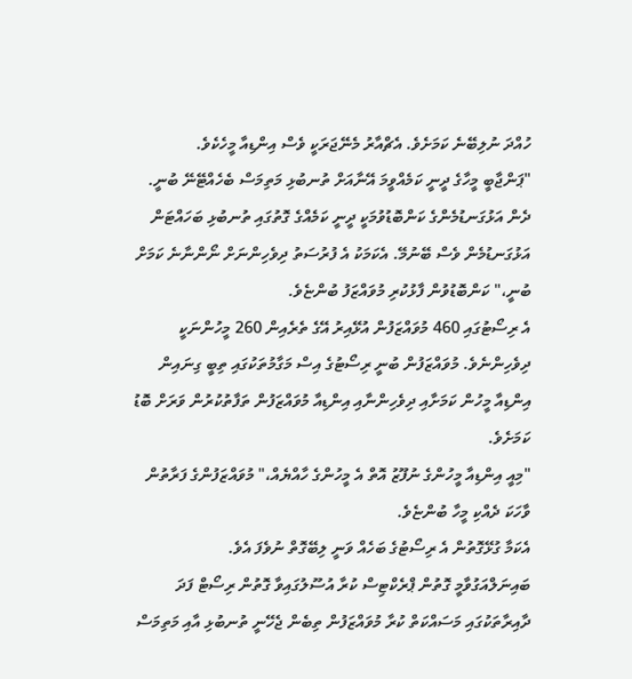ހުއްދަ ނުލިބޭނެ ކަމަށެވެ. އެޗްއާރު މެނޭޖަރަކީ ވެސް އިންޑިއާ މީހެކެވެ.
"ޕަންޖާބީ މީހާގެ ދީނީ ކަމެއްވީމަ އޭނާއަށް ތުނބުޅި މަތިމަސް ބެހެއްޓޭނޭ ބުނީ. ދެން އަޅުގަނޑުމެންގެ ކަންބޮޑުވުމަކީ ދީނީ ކަމެއްގެ ގޮތުގައި ތުނބުޅި ބަހައްޓަން އަޅުގަނޑުމެން ވެސް ބޭނުމޭ. އެކަމަކު އެ ފުރުސަތު ދިވެހިންނަށް ނޯންނާނެ ކަމަށް ބުނީ،" ކަންބޮޑުވުން ފާޅުކުރި މުވައްޒަފު ބުންޏެވެ.
އެ ރިސޯޓުގައި 460 މުވައްޒަފުން އުޅޭއިރު އޭގެ ތެރެއިން 260 މީހުންނަކީ ދިވެހިންނެވެ. މުވައްޒަފުން ބުނީ ރިސޯޓުގެ އިސް މަގާމުތަކުގައި ތިބީ ގިނައިން އިންޑިއާ މީހުން ކަމަށާއި ދިވެހިންނާއި އިންޑިއާ މުވައްޒަފުން ތަފާތުކުރުން ވަރަށް ބޮޑު ކަމަށެވެ.
"މިއީ އިންޑިއާ މީހުންގެ ނުފޫޒު އޮތް އެ މީހުންގެ ހާއްޔެއް،" މުވައްޒަފުންގެ ފަރާތުން ވާހަކަ ދެއްކި މީހާ ބުންޏެވެ.
އެކަމާ ގުޅޭގޮތުން އެ ރިސޯޓުގެ ބަހެއް ވަނީ ލިބޭގޮތް ނުވެފަ އެވެ.
ބައިނަލްއަގުވާމީ ގޮތުން ޕްރެކްޓިސް ކުރާ އުސޫލުގައިވާ ގޮތުން ރިސޯޓް ފަދަ ދާއިރާތަކުގައި މަސައްކަތް ކުރާ މުވައްޒަފުން ތިބެން ޖެހޭނީ ތުނބުޅި އާއި މަތިމަސް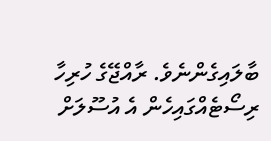ބާލައިގެންނެވެ. ރާއްޖޭގެ ހުރިހާ ރިސޯޓެއްގައިހެން އެ އުސޫލަށް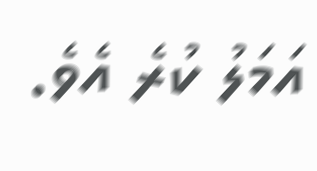އަމަލު ކުރެ އެވެ.